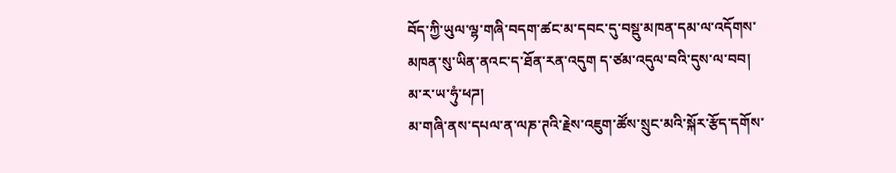བོད་ཀྱི་ཡུལ་ལྷ་གཞི་བདག་ཚང་མ་དབང་དུ་བསྡུ་མཁན་དམ་ལ་འདོགས་མཁན་སུ་ཡིན་ནའང་ད་ཐོན་རན་འདུག ད་ཙམ་འདུལ་བའི་དུས་ལ་བབ། མ་ར་ཡ་ཧུཾ་ཕཌ།
མ་གཞི་ནས་དཔལ་ན་ལཎ་ཊའི་རྗེས་འཇུག་ཚོས་སྲུང་མའི་སྐོར་རྩོད་དགོས་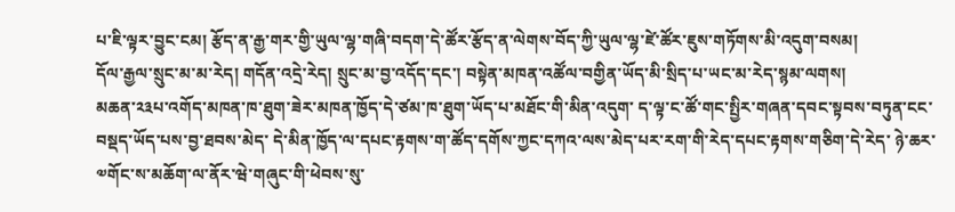པ་ཇི་ལྟར་བྱུང་ངམ། རྩོད་ན་རྒྱ་གར་གྱི་ཡུལ་ལྷ་གཞི་བདག་དེ་ཚོར་རྩོད་ན་ལེགས་བོད་ཀྱི་ཡུལ་ལྷ་ཛེ་ཚོར་ཇུས་གཏོགས་མི་འདུག་བསམ།
དོལ་རྒྱལ་སྲུང་མ་མ་རེད། གདོན་འདྲེ་རེད། སྲུང་མ་བྱ་འདོད་དང་། བསྟེན་མཁན་འཚོལ་བགྱིན་ཡོད་མི་སྲིད་པ་ཡང་མ་རེད་སྙམ་ལགས།
མཆན་༢༣པ་འགོད་མཁན་ཁ་ཐུག་ཟེར་མཁན་ཁྱོད་དེ་ཙམ་ཁ་ཐུག་ཡོད་པ་མཐོང་གི་མིན་འདུག་ ད་ལྟ་ང་ཚོ་གང་སྤྱིར་གཞན་དབང་སྟབས་བཏུན་ངང་བསྡད་ཡོད་པས་བྱ་ཐབས་མེད་ དེ་མིན་ཁྱོད་ལ་དཔང་རྟགས་ག་ཚོད་དགོས་ཀྱང་དཀའ་ལས་མེད་པར་རག་གི་རེད་དཔང་རྟགས་གཅིག་དེ་རེད་ ཉེ་ཆར་༧གོང་ས་མཆོག་ལ་ནོར་ཝེ་གཞུང་གི་ཕེབས་སུ་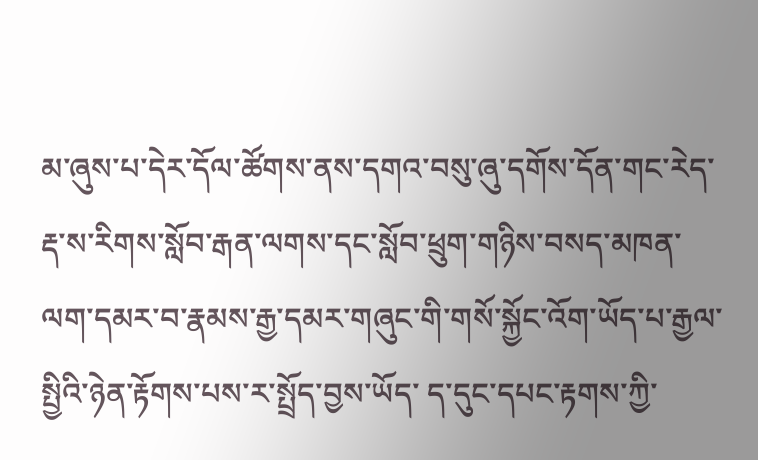མ་ཞུས་པ་དེར་དོལ་ཚོགས་ནས་དགའ་བསུ་ཞུ་དགོས་དོན་གང་རེད་ རྡ་ས་རིགས་སློབ་རྒན་ལགས་དང་སློབ་ཕྲུག་གཉིས་བསད་མཁན་ལག་དམར་བ་རྣམས་རྒྱ་དམར་གཞུང་གི་གསོ་སྐྱོང་འོག་ཡོད་པ་རྒྱལ་སྤྱིའི་ཉེན་རྟོགས་པས་ར་སྤྲོད་བྱས་ཡོད་ ད་དུང་དཔང་རྟགས་ཀྱི་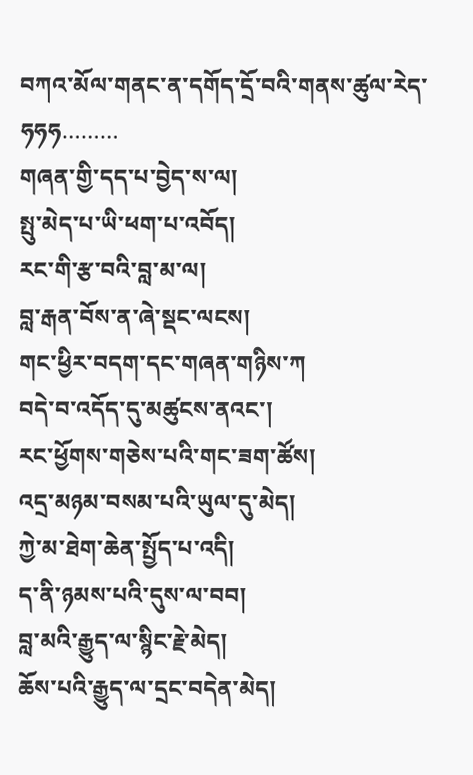བཀའ་མོལ་གནང་ན་དགོད་དྲོ་བའི་གནས་ཚུལ་རེད་
ཧཧཧ………
གཞན་གྱི་དད་པ་བྱེད་ས་ལ།
སྤུ་མེད་པ་ཡི་ཕག་པ་འབོད།
རང་གི་རྩ་བའི་བླ་མ་ལ།
བླ་རྒན་བོས་ན་ཞེ་སྡང་ལངས།
གང་ཕྱིར་བདག་དང་གཞན་གཉིས་ཀ
བདེ་བ་འདོད་དུ་མཚུངས་ནའང་།
རང་ཕྱོགས་གཅེས་པའི་གང་ཟག་ཚོས།
འདྲ་མཉམ་བསམ་པའི་ཡུལ་དུ་མེད།
ཀྱེ་མ་ཐེག་ཆེན་སྤྱོད་པ་འདི།
ད་ནི་ཉམས་པའི་དུས་ལ་བབ།
བླ་མའི་རྒྱུད་ལ་སྙིང་རྗེ་མེད།
ཆོས་པའི་རྒྱུད་ལ་དྲང་བདེན་མེད།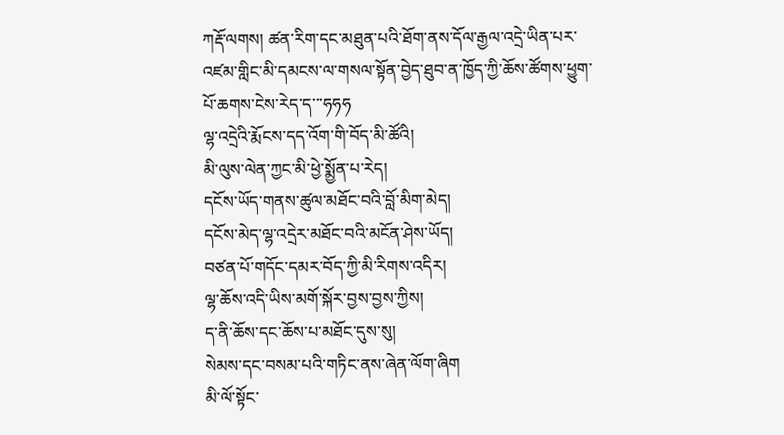ཀརྡོ་ལགས། ཚན་རིག་དང་མཐུན་པའི་ཐོག་ནས་དོལ་རྒྱལ་འདྲེ་ཡིན་པར་འཛམ་གླིང་མི་དམངས་ལ་གསལ་སྟོན་བྱེད་ཐུབ་ན་ཁྱོད་ཀྱི་ཆོས་ཚོགས་ཕྱུག་པོ་ཆགས་ངེས་རེད་ད་་་ཧཧཧ
ལྷ་འདྲེའི་རྨོངས་དད་འོག་གི་བོད་མི་ཚོའི།
མི་ལུས་ལེན་ཀྱང་མི་ཕྱེ་སྨྱོན་པ་རེད།
དངོས་ཡོད་གནས་ཚུལ་མཐོང་བའི་བློ་མིག་མེད།
དངོས་མེད་ལྷ་འདྲེར་མཐོང་བའི་མངོན་ཤེས་ཡོད།
བཙན་པོ་གདོང་དམར་བོད་ཀྱི་མི་རིགས་འདིར།
ལྷ་ཆོས་འདི་ཡིས་མགོ་སྐོར་བྱས་བྱས་ཀྱིས།
ད་ནི་ཆོས་དང་ཆོས་པ་མཐོང་དུས་སུ།
སེམས་དང་བསམ་པའི་གཏིང་ནས་ཞེན་ལོག་ཞིག
མི་ལོ་སྟོང་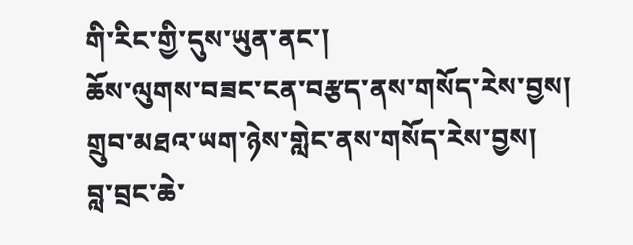གི་རིང་གྱི་དུས་ཡུན་ནང་།
ཆོས་ལུགས་བཟང་ངན་བརྩད་ནས་གསོད་རེས་བྱས།
གྲུབ་མཐའ་ཡག་ཉེས་གླེང་ནས་གསོད་རེས་བྱས།
བླ་བྲང་ཆེ་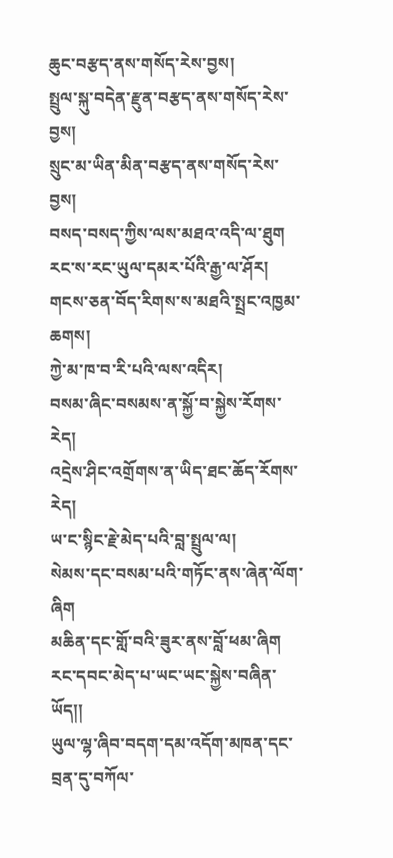ཆུང་བརྩད་ནས་གསོད་རེས་བྱས།
སྤྲུལ་སྐུ་བདེན་རྫུན་བརྩད་ནས་གསོད་རེས་བྱས།
སྲུང་མ་ཡིན་མིན་བརྩད་ནས་གསོད་རེས་བྱས།
བསད་བསད་ཀྱིས་ལས་མཐའ་འདི་ལ་ཐུག
རང་ས་རང་ཡུལ་དམར་པོའི་རྒྱ་ལ་ཤོར།
གངས་ཅན་བོད་རིགས་ས་མཐའི་སྤྲང་འཁྱམ་ཆགས།
ཀྱེ་མ་ཁ་བ་རི་པའི་ལས་འདིར།
བསམ་ཞིང་བསམས་ན་སྐྱོ་བ་སྐྱེས་རོགས་རེད།
འདྲེས་ཤིང་འགྲོགས་ན་ཡིད་ཐང་ཆོད་རོགས་རེད།
ཡ་ང་སྙིང་རྗེ་མེད་པའི་བླ་སྤྲུལ་ལ།
སེམས་དང་བསམ་པའི་གཏོང་ནས་ཞེན་ལོག་ཞིག
མཆིན་དང་གློ་བའི་ཟུར་ནས་བློ་ཕམ་ཞིག
རང་དབང་མེད་པ་ཡང་ཡང་སྐྱེས་བཞིན་ཡོད།།
ཡུལ་ལྷ་ཞིབ་བདག་དམ་འདོག་མཁན་དང་བྲན་དུ་བཀོལ་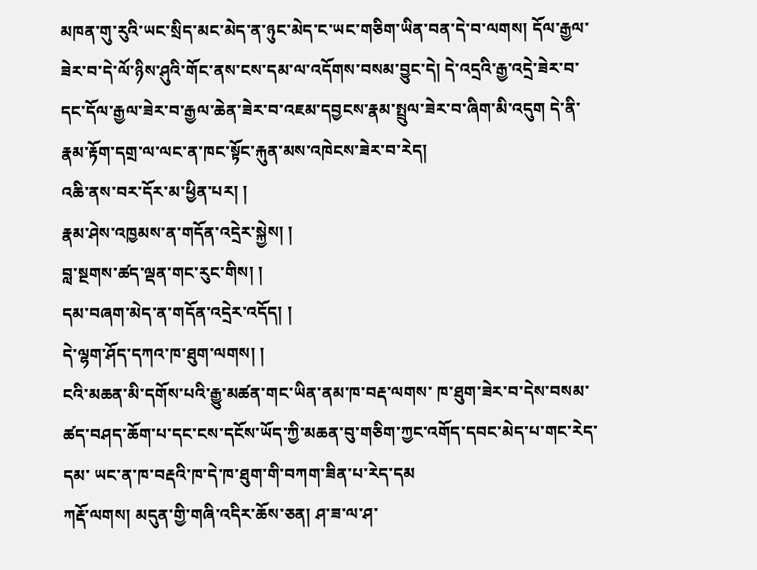མཁན་གུ་རུའི་ཡང་སྲིད་མང་མེད་ན་ཉུང་མེད་ང་ཡང་གཅིག་ཡིན་བན་དེ་བ་ལགས། དོལ་རྒྱལ་ཟེར་བ་དེ་ལོ་ཉིས་ཤུའི་གོང་ནས་ངས་དམ་ལ་འདོགས་བསམ་བྱུང་དེ། དེ་འདྲའི་རྒྱ་འདྲེ་ཟེར་བ་དང་དོལ་རྒྱལ་ཟེར་བ་རྒྱལ་ཆེན་ཟེར་བ་འཇམ་དབྱངས་རྣམ་སྤྲུལ་ཟེར་བ་ཞིག་མི་འདུག དེ་ནི་རྣམ་རྟོག་དགྲ་ལ་ལང་ན་ཁང་སྟོང་རྐུན་མས་འཁེངས་ཟེར་བ་རེད།
འཆི་ནས་བར་དོར་མ་ཕྱིན་པར། །
རྣམ་ཤེས་འཁྱམས་ན་གདོན་འདྲེར་སྐྱེས། །
བླ་སྔགས་ཚད་ལྡན་གང་རུང་གིས། །
དམ་བཞག་མེད་ན་གདོན་འདྲེར་འདོད། །
དེ་ལྷག་ཤོད་དཀའ་ཁ་ཐུག་ལགས། །
ངའི་མཆན་མི་དགོས་པའི་རྒྱུ་མཚན་གང་ཡིན་ནམ་ཁ་བརྡ་ལགས་ ཁ་ཐུག་ཟེར་བ་དེས་བསམ་ཚད་བཤད་ཆོག་པ་དང་ངས་དངོས་ཡོད་ཀྱི་མཆན་བུ་གཅིག་ཀྱང་འགོད་དབང་མེད་པ་གང་རེད་དམ་ ཡང་ན་ཁ་བརྡའི་ཁ་དེ་ཁ་ཐུག་གི་བཀག་ཟིན་པ་རེད་དམ
ཀརྡོ་ལགས། མདུན་གྱི་གཞི་འདིར་ཆོས་ཅན། ཤ་ཟ་ལ་ཤ་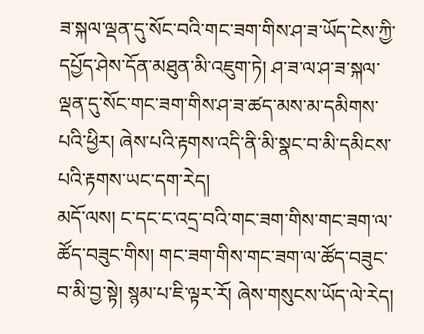ཟ་སྐལ་ལྡན་དུ་སོང་བའི་གང་ཟག་གིས་ཤ་ཟ་ཡོད་ངེས་ཀྱི་དཔྱོད་ཤེས་དོན་མཐུན་མི་འཇུག་ཏེ། ཤ་ཟ་ལ་ཤ་ཟ་སྐལ་ལྡན་དུ་སོང་གང་ཟག་གིས་ཤ་ཟ་ཚད་མས་མ་དམིགས་པའི་ཕྱིར། ཞེས་པའི་རྟགས་འདི་ནི་མི་སྣང་བ་མི་དམིངས་པའི་རྟགས་ཡང་དག་རེད།
མདོ་ལས། ང་དང་ང་འདྲ་བའི་གང་ཟག་གིས་གང་ཟག་ལ་ཚོད་བཟུང་གིས། གང་ཟག་གིས་གང་ཟག་ལ་ཚོད་བཟུང་བ་མི་བྱ་སྟེ། སྙམ་པ་ཇི་ལྟར་རོ། ཞེས་གསུངས་ཡོད་ལེ་རེད།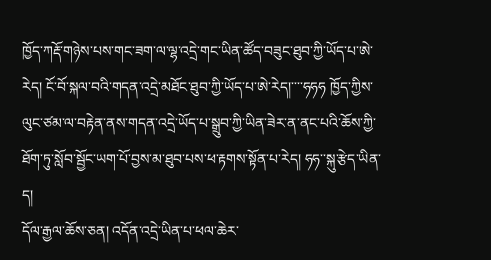ཁྱོད་ཀརྡོ་གཉེས་པས་གང་ཟག་ལ་ལྷ་འདྲེ་གང་ཡིན་ཚོད་བཟུང་ཐུབ་ཀྱི་ཡོད་པ་ཨེ་རེད། ངོ་བོ་སྐལ་བའི་གདན་འདྲེ་མཐོང་ཐུབ་ཀྱི་ཡོད་པ་ཨེ་རེད།་་་་ཧཧཧ ཁྱོད་ཀྱིས་ལུང་ཙམ་ལ་བརྟེན་ནས་གདན་འདྲེ་ཡོད་པ་སྒྲུབ་ཀྱི་ཡིན་ཟེར་ན་ནང་པའི་ཆོས་ཀྱི་ཐོག་ཏུ་སློབ་སྦྱོང་ཡག་པོ་བྱས་མ་ཐུབ་པས་ཕ་རྟགས་སྟོན་པ་རེད། ཧཧ་་སྐུ་རྩེད་ཡིན་ད།
དོལ་རྒྱལ་ཆོས་ཅན། འདོན་འདྲེ་ཡིན་པ་ཕལ་ཆེར་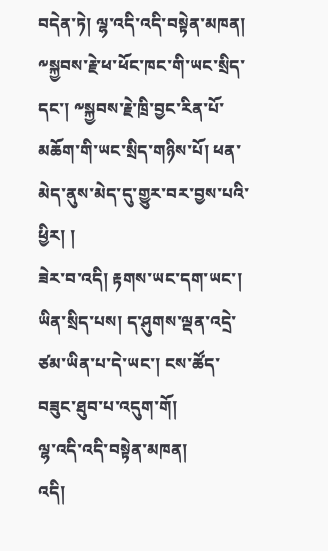བདེན་ཏེ། ལྷ་འདི་འདི་བསྟེན་མཁན། ༸སྐྱབས་རྗེ་ཕ་ཕོང་ཁང་གི་ཡང་སྲིད་དང་། ༸སྐྱབས་རྗེ་ཁྲི་བྱང་རིན་པོ་མཆོག་གི་ཡང་སྲིད་གཉིས་པོ། ཕན་མེད་ནུས་མེད་དུ་གྱུར་བར་བྱས་པའི་ཕྱིར། །
ཟེར་བ་འདི། རྟགས་ཡང་དག་ཡང་། ཡིན་སྲིད་པས། ད་ཤུགས་ལྡན་འདྲེ་ཙམ་ཡིན་པ་དེ་ཡང་། ངས་ཚོད་བཟུང་ཐུབ་པ་འདུག་གོ།
ལྷ་འདི་འདི་བསྟེན་མཁན།
འདི།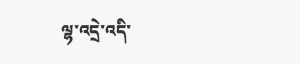ལྷ་འདྲེ་འདི་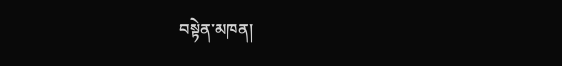བསྟེན་མཁན།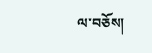ལ་བཅོས།